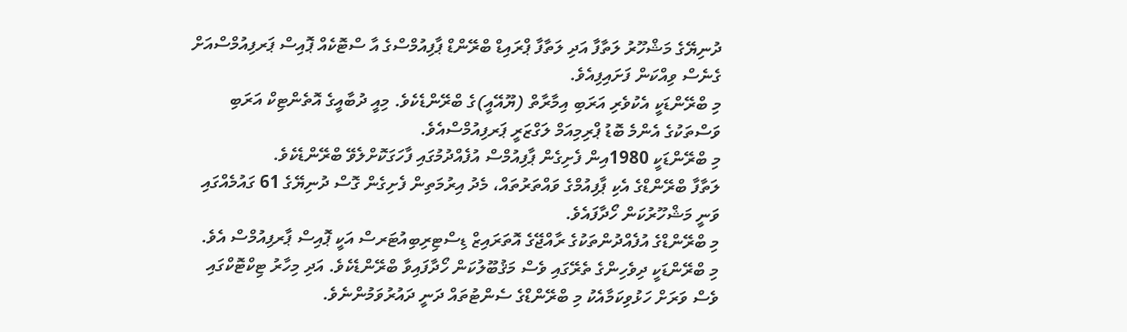ދުނިޔޭގެ މަޝްހޫރު ލަތާފާ އަދި ލަތާފާ ޕްރައިޑް ބްރޭންޑް ޕާފިއުމްސްގެ އާ ސްޓޮކެއް ޕޮއިސް ޕަރފިއުމްސްއަށް ގެނެސް ވިއްކަން ފަށައިފިއެވެ.
މި ބްރޭންޑަކީ އެކުވެރި އަރަބި އިމާރާތް (ޔޫއޭއީ)ގެ ބްރޭންޑެކެވެ. މިއީ ދުބާއީގެ އޮތެންޓިކް އަރަބި ވަސްތަކުގެ އެންމެ ބޮޑު ޕްރިމިއަމް ލަގްޒަރީ ޕަރފިއުމްސްއެވެ.
މި ބްރޭންޑަކީ 1980އިން ފެށިގެން ޕާފިއުމްސް އުފެއްދުމުގައި ފާހަގަކޮށްލެވޭ ބްރޭންޑެކެވެ.
ލަތާފާ ބްރޭންޑްގެ އެކި ޕާފިއުމްގެ ވައްތަރުތައް، މެދު އިރުމަތިން ފެށިގެން ގޮސް ދުނިޔޭގެ 61 ގައުމެއްގައި ވަނީ މަޝްހޫރުކަން ހޯދާފައެވެ.
މި ބްރޭންޑްގެ އުފެއްދުންތަކުގެ ރާއްޖޭގެ އޮތަރައިޒް ޑިސްޓިރިބިއުޓަރސް އަކީ ޕޮއިސް ޕާރފިއުމްސް އެވެ.
މި ބްރޭންޑަކީ ދިވެހިންގެ ތެރޭގައި ވެސް މަޤުބޫލުކަން ހޯދާފައިވާ ބްރޭންޑެކެވެ. އަދި މިހާރު ޓިކްޓޮކްގައި ވެސް ވަރަށް ހަޅުވިކަމާއެކު މި ބްރޭންޑްގެ ސެންޓުތައް ދަނީ ދައުރުވަމުންނެވެ.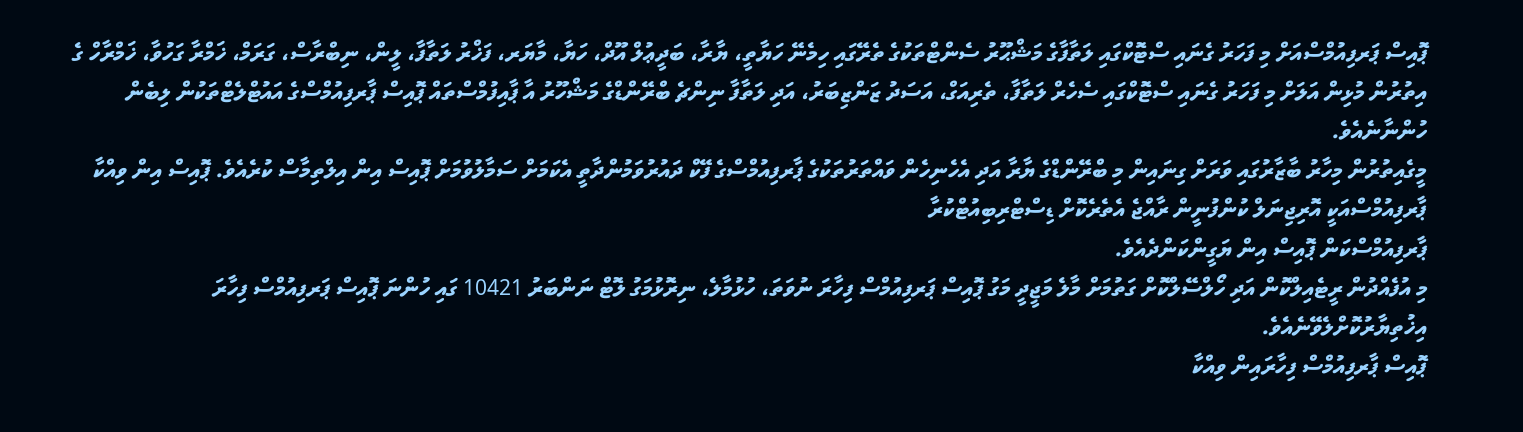ޕޮއިސް ޕަރފިއުމްސްއަށް މި ފަހަރު ގެނައި ސްޓޮކްގައި ލަތާފާގެ މަޝްޙޫރު ސެންޓްތަކުގެ ތެރޭގައި ހިމެނޭ ހަޔާތީ، ޔާރާ، ބަދީޢުލް އޫދް، ހަޔާ، މާޔަރ، ފަޚްރު ލަތާފާ، ލީން، ނިބްރާސް، ގަރަމް، ޚަމްރާ ގަހުވާ، ޚަމްރާހް ގެ އިތުރުން މުޅިން އަލަށް މި ފަހަރު ގެނައި ސްޓޮކްގައި ސެހެރް ލަތާފާ، ތެރިއަގް، އަސަދު ޒަންޒިބަރު، އަދި ލަތާފާ ނިންޗެ ބްރޭންޑްގެ މަޝްހޫރު އާ ޕާއިފުމްސްތައް ޕޮއިސް ޕާރފިއުމްސްގެ އައުޓްލެޓްތަކުން ލިބެން ހުންނާނެއެވެ.
މީގެއިތުރުން މިހާރު ބާޒާރުގައި ވަރަށް ގިނައިން މި ބްރޭންޑްގެ ޔާރާ އަދި އެހެނިހެން ވައްތަރުތަކުގެ ޕާރފިއުމްސްގެ ފޭކް ދައުރުވަމުންދާތީ އެކަމަށް ސަމާލުވުމަށް ޕޮއިސް އިން އިލްތިމާސް ކުރެއެވެ. ޕޮއިސް އިން ވިއްކާ ޕާރފިއުމްސްއަކީ އޮރިޖިނަލް ކުންފުނީން ރާއްޖެ އެތެރެކޮށް ޑިސްޓްރިބިއުޓްކުރާ
ޕާރފިއުމްސްކަން ޕޮއިސް އިން ޔަގީންކަންދެއެވެ.
މި އުފެއްދުން ރީޓެއިލްކޮން އަދި ހޯލްސޭލްކޮށް ގަތުމަށް މާލެ މަޖީދީ މަގު ޕޮއިސް ޕަރފިއުމްސް ފިހާރަ ނުވަތަ، ހުޅުމާލެ، ނިރޮޅުމަގު ލޮޓް ނަންބަރު 10421 ގައި ހުންނަ ޕޮއިސް ޕަރފިއުމްސް ފިހާރަ އިޚުތިޔާރުކޮށްލެވޭނެއެވެ.
ޕޮއިސް ޕާރފިއުމްސް ފިހާރައިން ވިއްކާ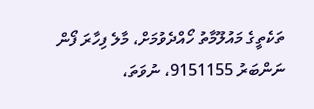ތަކެތީގެ މައުލޫމާތު ހޯއްދެވުމަށް، މާލެ ފިހާރަ ފޯން ނަންބަރު 9151155، ނުވަތަ،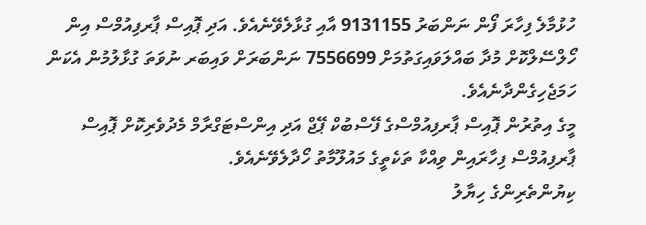ހުޅުމާލެ ފިހާރަ ފޯން ނަންބަރު 9131155 އާއި ގުޅާލެވޭނެއެވެ. އަދި ޕޮއިސް ޕާރފިއުމްސް އިން ހޯލްސޭލްކޮށް މުދާ ބައްލަވައިގަތުމަށް 7556699 ނަންބަރަށް ވައިބަރ ނުވަތަ ގުޅާލުމުން އެކަން ހަމަޖެހިގެންދާނެއެވެ.
މީގެ އިތުރުން ޕޮއިސް ޕާރފިއުމްސްގެ ފޭސްބުކް ޕޭޖް އަދި އިންސްޓަގްރާމް މެދުވެރިކޮށް ޕޮއިސް ޕާރފިއުމްސް ފިހާރައިން ވިއްކާ ތަކެތީގެ މައުލޫމާތު ހޯދާލެވޭނެއެވެ.
ކިޔުންތެރިންގެ ހިޔާލު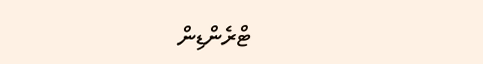ޓްރެންޑިން